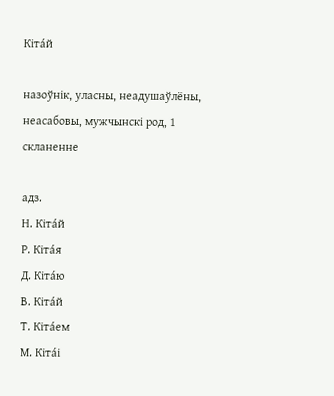Кіта́й

назоўнік, уласны, неадушаўлёны, неасабовы, мужчынскі род, 1 скланенне

адз.
Н. Кіта́й
Р. Кіта́я
Д. Кіта́ю
В. Кіта́й
Т. Кіта́ем
М. Кіта́і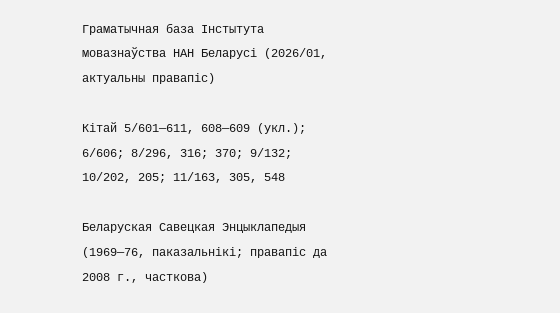Граматычная база Інстытута мовазнаўства НАН Беларусі (2026/01, актуальны правапіс)

Кітай 5/601—611, 608—609 (укл.); 6/606; 8/296, 316; 370; 9/132; 10/202, 205; 11/163, 305, 548

Беларуская Савецкая Энцыклапедыя (1969—76, паказальнікі; правапіс да 2008 г., часткова)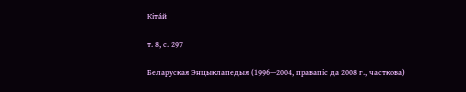Кіта́й

т. 8, с. 297

Беларуская Энцыклапедыя (1996—2004, правапіс да 2008 г., часткова)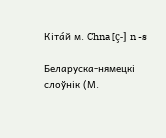Кіта́й м. Chna [ç-] n -s

Беларуска-нямецкі слоўнік (М.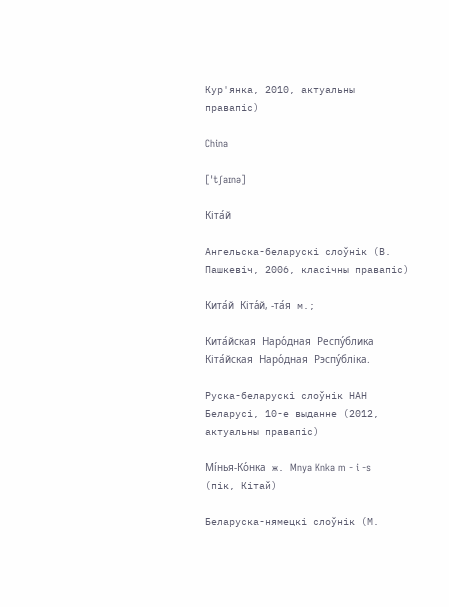Кур'янка, 2010, актуальны правапіс)

China

[ˈtʃaɪnə]

Кіта́й

Ангельска-беларускі слоўнік (В. Пашкевіч, 2006, класічны правапіс)

Кита́й Кіта́й, -та́я м.;

Кита́йская Наро́дная Респу́блика Кіта́йская Наро́дная Рэспу́бліка.

Руска-беларускі слоўнік НАН Беларусі, 10-е выданне (2012, актуальны правапіс)

Мі́нья-Ко́нка ж. Mnya Knka m - i -s (пік, Кітай)

Беларуска-нямецкі слоўнік (М.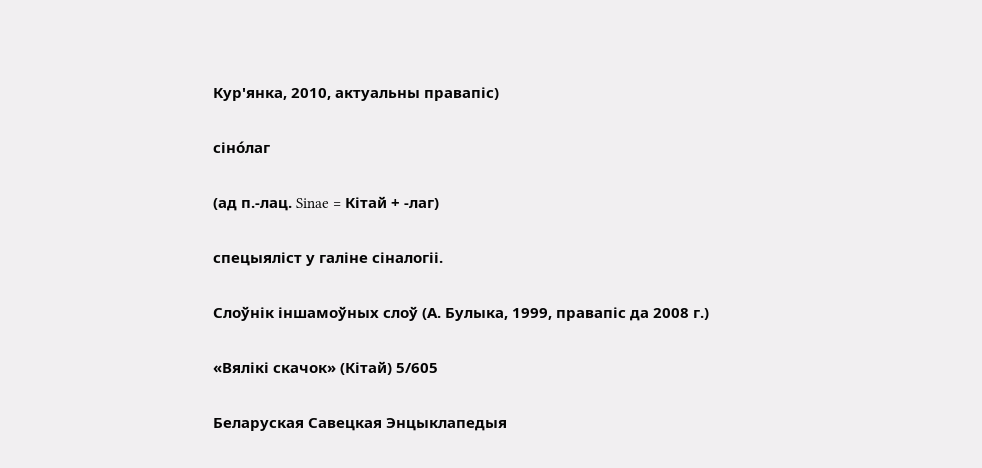Кур'янка, 2010, актуальны правапіс)

сіно́лаг

(ад п.-лац. Sinae = Кітай + -лаг)

спецыяліст у галіне сіналогіі.

Слоўнік іншамоўных слоў (А. Булыка, 1999, правапіс да 2008 г.)

«Вялікі скачок» (Кітай) 5/605

Беларуская Савецкая Энцыклапедыя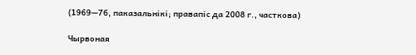(1969—76, паказальнікі; правапіс да 2008 г., часткова)

Чырвоная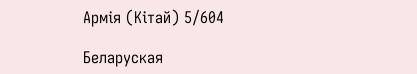Армія (Кітай) 5/604

Беларуская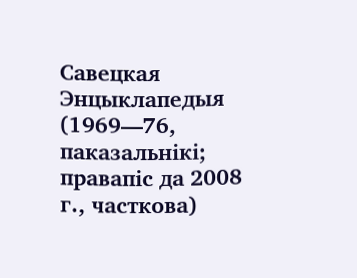Савецкая Энцыклапедыя (1969—76, паказальнікі; правапіс да 2008 г., часткова)